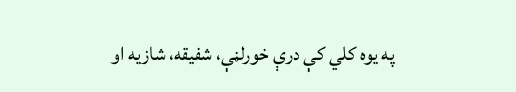په يوه کلي کې درې خورلڼې، شفيقه، شازيه او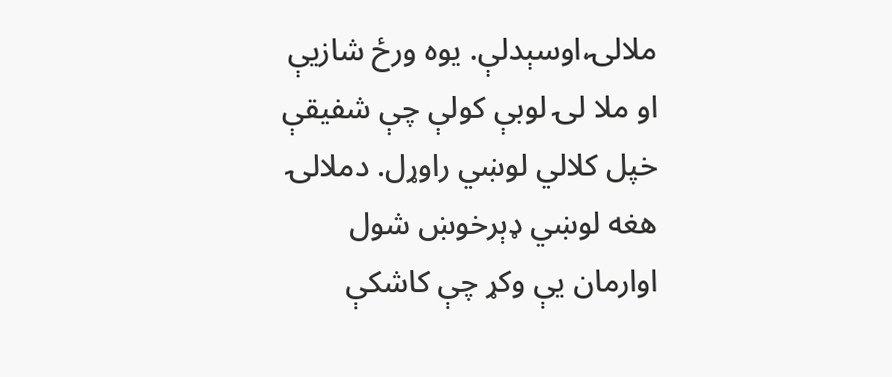ملالۍ،اوسېدلې. يوه ورځ شازيې او ملا لۍ لوبې کولې چې شفيقې خپل کلالي لوښي راوړل. دملالۍ هغه لوښي ډېرخوښ شول اوارمان يې وکړ چې کاشکې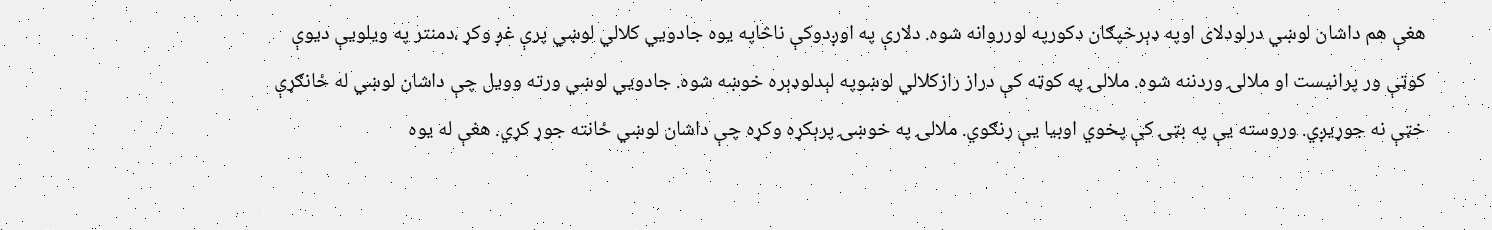هغې هم داشان لوښي درلودلای اوپه ډېرخپګان دکورپه لورروانه شوه. دلارې په اوږدوکې ناڅاپه يوه جادويي کلالي لوښي پرې غږ وکړ ،دمنتر په ويلويې ديوې کوټې ور پرانيست او ملالۍ وردننه شوه. ملالۍ په کوټه کې دراز رازکلالي لوښوپه لېدلوډېره خوښه شوه. جادويي لوښي ورته وويل چې داشان لوښي له ځانګړې خټې نه جوړيږي. وروسته يې په بټۍ کې پخوي اوبيا يې رنګوي. ملالۍ په خوښۍ پرېکړه وکړه چې داشان لوښي ځانته جوړ کړي. هغې له يوه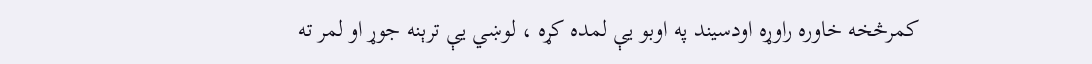کمرڅخه خاوره راوړه اودسيند په اوبو يې لمده کړه ، لوښي يې ترېنه جوړ او لمر ته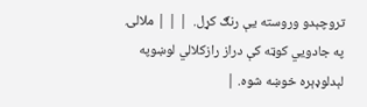تروچېدو وروسته يې رنګ کړل.  | | | ملالۍ په جادويي کوټه کې دراز رازکلالي لوښوپه لېدلوډېره خوښه شوه. |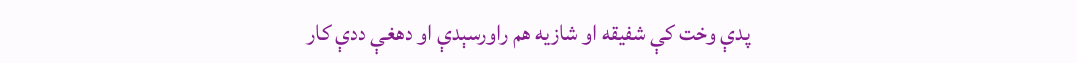پدې وخت کې شفيقه او شازيه هم راورسېدې او دهغې ددې کار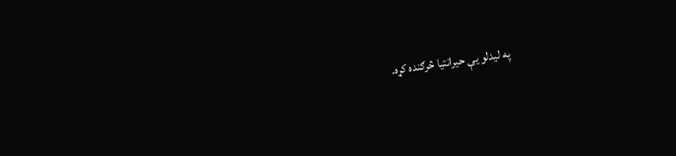په ليدلو يې حيرانتيا څرګنده کړه.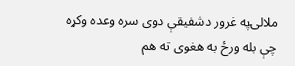ملالۍپه غرور دشفيقې دوی سره وعده وکړه چې بله ورځ به هغوی ته هم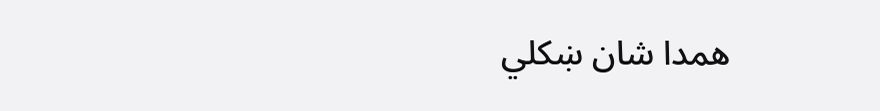همدا شان ښکلي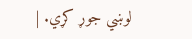لوښي جوړ کړي. |